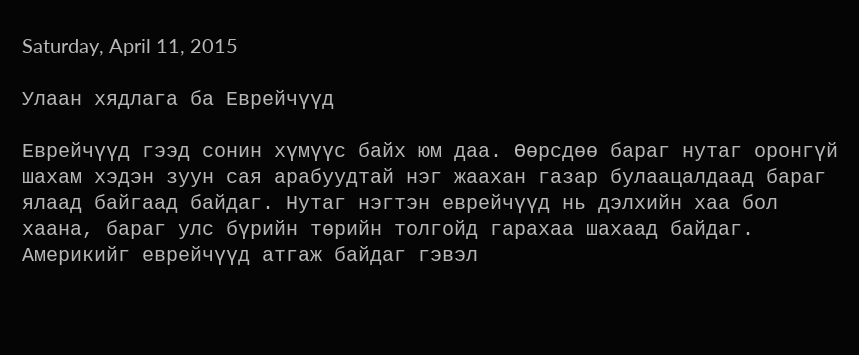Saturday, April 11, 2015

Улаан хядлага ба Еврейчүүд

Еврейчүүд гээд сонин хүмүүс байх юм даа. Өөрсдөө бараг нутаг оронгүй шахам хэдэн зуун сая арабуудтай нэг жаахан газар булаацалдаад бараг ялаад байгаад байдаг. Нутаг нэгтэн еврейчүүд нь дэлхийн хаа бол хаана, бараг улс бүрийн төрийн толгойд гарахаа шахаад байдаг. Америкийг еврейчүүд атгаж байдаг гэвэл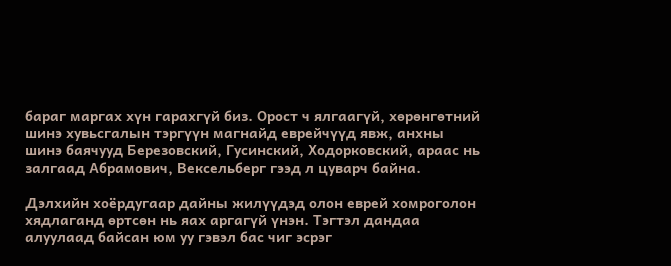бараг маргах хүн гарахгүй биз. Орост ч ялгаагүй, хөрөнгөтний шинэ хувьсгалын тэргүүн магнайд еврейчүүд явж, анхны шинэ баячууд Березовский, Гусинский, Ходорковский, араас нь залгаад Абрамович, Вексельберг гээд л цуварч байна.

Дэлхийн хоёрдугаар дайны жилүүдэд олон еврей хомроголон хядлаганд өртсөн нь яах аргагүй үнэн. Тэгтэл дандаа алуулаад байсан юм уу гэвэл бас чиг эсрэг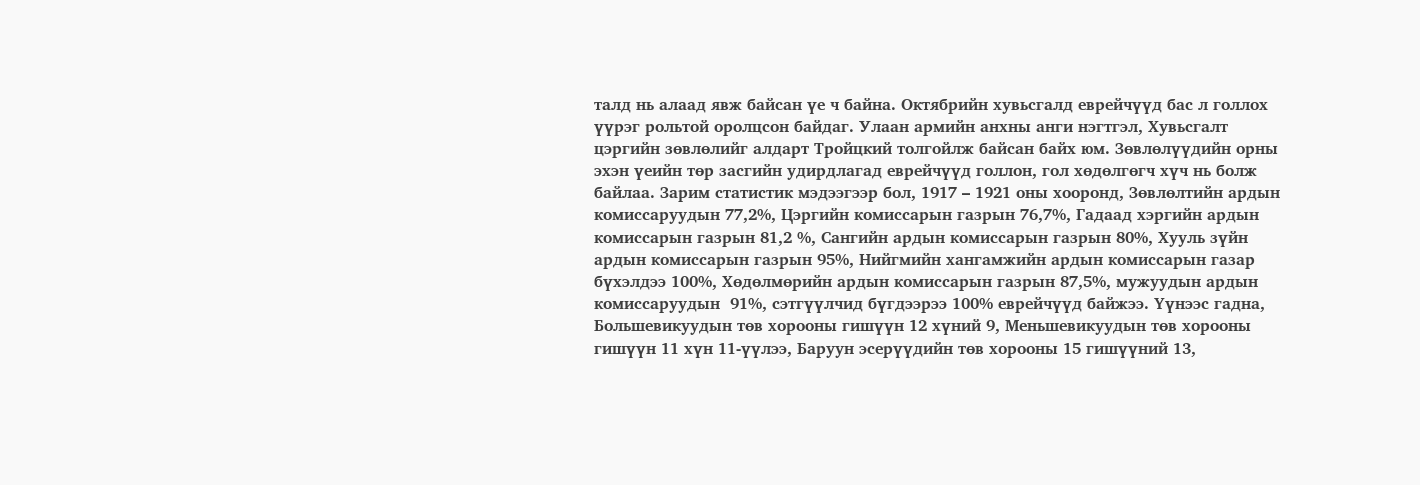талд нь алаад явж байсан үе ч байна. Октябрийн хувьсгалд еврейчүүд бас л голлох үүрэг рольтой оролцсон байдаг. Улаан армийн анхны анги нэгтгэл, Хувьсгалт цэргийн зөвлөлийг алдарт Тройцкий толгойлж байсан байх юм. Зөвлөлүүдийн орны эхэн үеийн төр засгийн удирдлагад еврейчүүд голлон, гол хөдөлгөгч хүч нь болж байлаа. Зарим статистик мэдээгээр бол, 1917 – 1921 оны хооронд, Зөвлөлтийн ардын комиссаруудын 77,2%, Цэргийн комиссарын газрын 76,7%, Гадаад хэргийн ардын комиссарын газрын 81,2 %, Сангийн ардын комиссарын газрын 80%, Хууль зүйн ардын комиссарын газрын 95%, Нийгмийн хангамжийн ардын комиссарын газар бүхэлдээ 100%, Хөдөлмөрийн ардын комиссарын газрын 87,5%, мужуудын ардын комиссаруудын  91%, сэтгүүлчид бүгдээрээ 100% еврейчүүд байжээ. Үүнээс гадна, Большевикуудын төв хорооны гишүүн 12 хүний 9, Меньшевикуудын төв хорооны гишүүн 11 хүн 11-үүлээ, Баруун эсерүүдийн төв хорооны 15 гишүүний 13,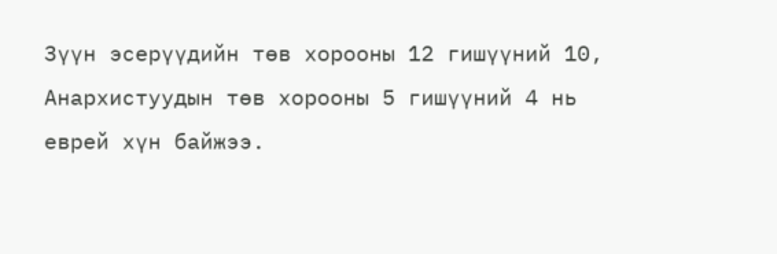Зүүн эсерүүдийн төв хорооны 12 гишүүний 10, Анархистуудын төв хорооны 5 гишүүний 4 нь еврей хүн байжээ.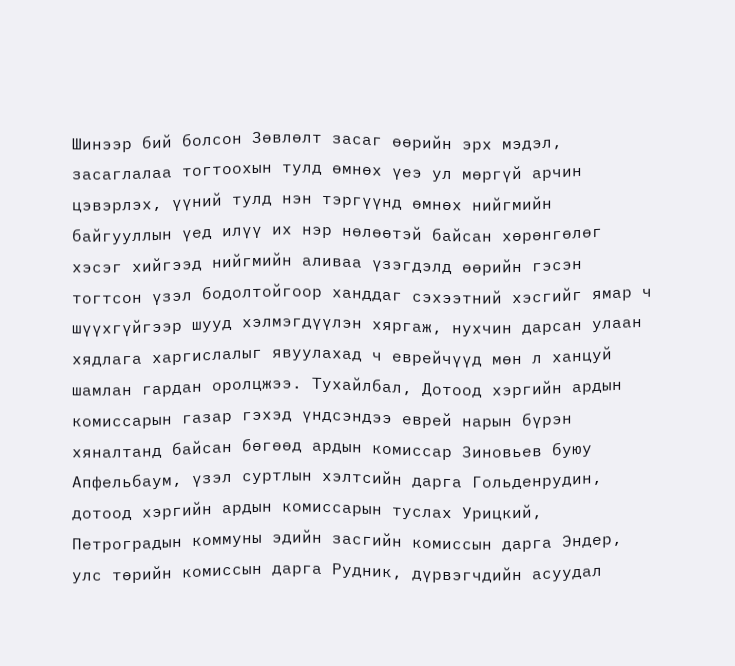Шинээр бий болсон Зөвлөлт засаг өөрийн эрх мэдэл, засаглалаа тогтоохын тулд өмнөх үеэ ул мөргүй арчин цэвэрлэх, үүний тулд нэн тэргүүнд өмнөх нийгмийн байгууллын үед илүү их нэр нөлөөтэй байсан хөрөнгөлөг хэсэг хийгээд нийгмийн аливаа үзэгдэлд өөрийн гэсэн тогтсон үзэл бодолтойгоор ханддаг сэхээтний хэсгийг ямар ч шүүхгүйгээр шууд хэлмэгдүүлэн хяргаж, нухчин дарсан улаан хядлага харгислалыг явуулахад ч еврейчүүд мөн л ханцуй шамлан гардан оролцжээ. Тухайлбал, Дотоод хэргийн ардын комиссарын газар гэхэд үндсэндээ еврей нарын бүрэн хяналтанд байсан бөгөөд ардын комиссар Зиновьев буюу Апфельбаум, үзэл суртлын хэлтсийн дарга Гольденрудин, дотоод хэргийн ардын комиссарын туслах Урицкий, Петроградын коммуны эдийн засгийн комиссын дарга Эндер, улс төрийн комиссын дарга Рудник, дүрвэгчдийн асуудал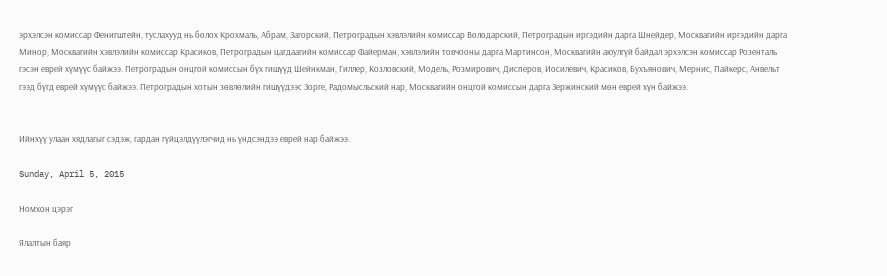эрхэлсэн комиссар Фенигштейн, туслахууд нь болох Крохмаль, Абрам, Загорский, Петроградын хэвлэлийн комиссар Володарский, Петроградын иргэдийн дарга Шнейдер, Москвагийн иргэдийн дарга Минор, Москвагийн хэвлэлийн комиссар Красиков, Петроградын цагдаагийн комиссар Файерман, хэвлэлийн товчооны дарга Мартинсон, Москвагийн аюулгүй байдал эрхэлсэн комиссар Розенталь гэсэн еврей хүмүүс байжээ. Петроградын онцгой комиссын бүх гишүүд Шейнкман, Гиллер, Козловский, Модель, Розмирович, Дисперов, Иосилевич, Красиков, Бухъянович, Мернис, Пайкерс, Анвельт гээд бүгд еврей хүмүүс байжээ. Петроградын хотын зөвлөлийн гишүүдээс Зорге, Радомысльский нар, Москвагийн онцгой комиссын дарга Зержинский мөн еврей хүн байжээ.


Ийнхүү улаан хядлагыг сэдэж, гардан гүйцэлдүүлэгчид нь үндсэндээ еврей нар байжээ.

Sunday, April 5, 2015

Номхон цэрэг

Ялалтын баяр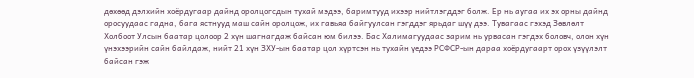дөхөөд дэлхийн хоёрдугаар дайнд оролцогсдын тухай мэдээ, баримтууд ихээр нийтлэгддэг болж. Ер нь аугаа их эх орны дайнд оросуудаас гадна, бага ястнууд маш сайн оролцож, их гавьяа байгуулсан гэгддэг ярьдаг шүү дээ. Тувагаас гэхэд Зөвлөлт Холбоот Улсын баатар цолоор 2 хүн шагнагдаж байсан юм билээ. Бас Халимагуудаас зарим нь урвасан гэгдэх боловч, олон хүн үнэхээрийн сайн байлдаж, нийт 21 хүн ЗХУ-ын баатар цол хүртсэн нь тухайн үедээ РСФСР-ын дараа хоёрдугаарт орох үзүүлэлт байсан гэж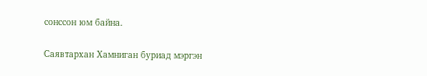сонссон юм байна.

Саявтархан Хамниган буриад мэргэн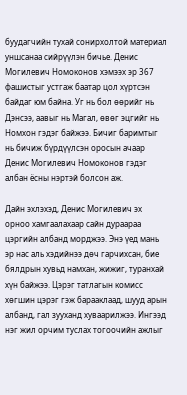буудагчийн тухай сонирхолтой материал уншсанаа сийрүүлэн бичье. Денис Могилевич Номоконов хэмээх эр 367 фашистыг устгаж баатар цол хүртсэн байдаг юм байна. Уг нь бол өөрийг нь Дэнсээ, аавыг нь Магал, өвөг эцгийг нь Номхон гэдэг байжээ. Бичиг баримтыг нь бичиж бүрдүүлсэн оросын ачаар Денис Могилевич Номоконов гэдэг албан ёсны нэртэй болсон аж.

Дайн эхлэхэд, Денис Могилевич эх орноо хамгаалахаар сайн дураараа цэргийн албанд морджээ. Энэ үед мань эр нас аль хэдийнээ дөч гарчихсан, бие бялдрын хувьд намхан, жижиг, туранхай хүн байжээ. Цэрэг татлагын комисс хөгшин цэрэг гэж барааклаад, шууд арын албанд, гал зууханд хуваарилжээ. Ингээд нэг жил орчим туслах тогоочийн ажлыг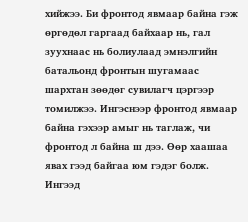хийжээ. Би фронтод явмаар байна гэж өргөдөл гаргаад байхаар нь, гал зуухнаас нь болиулаад эмнэлгийн батальонд фронтын шугамаас шархтан зөөдөг сувилагч цэргээр томилжээ. Ингэснээр фронтод явмаар байна гэхээр амыг нь таглаж, чи фронтод л байна ш дээ. Өөр хаашаа явах гээд байгаа юм гэдэг болж. Ингээд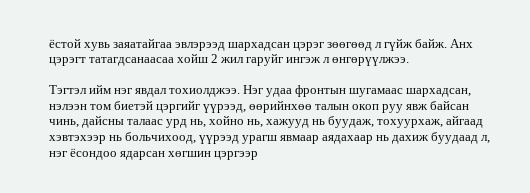ёстой хувь заяатайгаа эвлэрээд шархадсан цэрэг зөөгөөд л гүйж байж. Анх цэрэгт татагдсанаасаа хойш 2 жил гаруйг ингэж л өнгөрүүлжээ.

Тэгтэл ийм нэг явдал тохиолджээ. Нэг удаа фронтын шугамаас шархадсан, нэлээн том биетэй цэргийг үүрээд, өөрийнхөө талын окоп руу явж байсан чинь, дайсны талаас урд нь, хойно нь, хажууд нь буудаж, тохуурхаж, айгаад хэвтэхээр нь больчихоод, үүрээд урагш явмаар аядахаар нь дахиж буудаад л, нэг ёсондоо ядарсан хөгшин цэргээр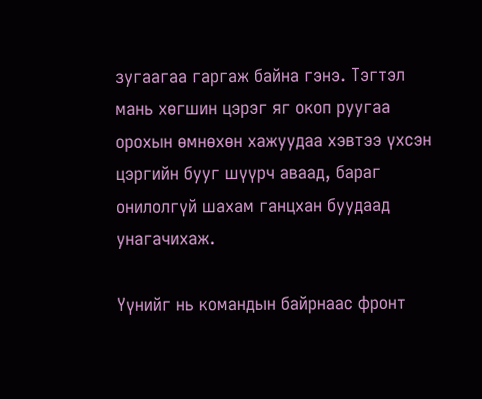зугаагаа гаргаж байна гэнэ. Тэгтэл мань хөгшин цэрэг яг окоп руугаа орохын өмнөхөн хажуудаа хэвтээ үхсэн цэргийн бууг шүүрч аваад, бараг онилолгүй шахам ганцхан буудаад унагачихаж.

Үүнийг нь командын байрнаас фронт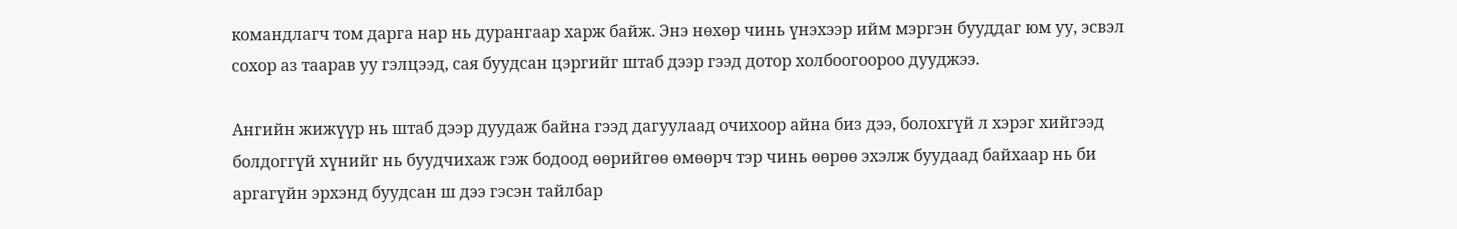командлагч том дарга нар нь дурангаар харж байж. Энэ нөхөр чинь үнэхээр ийм мэргэн бууддаг юм уу, эсвэл сохор аз таарав уу гэлцээд, сая буудсан цэргийг штаб дээр гээд дотор холбоогоороо дууджээ.

Ангийн жижүүр нь штаб дээр дуудаж байна гээд дагуулаад очихоор айна биз дээ, болохгүй л хэрэг хийгээд болдоггүй хүнийг нь буудчихаж гэж бодоод өөрийгөө өмөөрч тэр чинь өөрөө эхэлж буудаад байхаар нь би аргагүйн эрхэнд буудсан ш дээ гэсэн тайлбар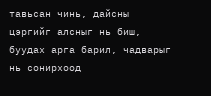тавьсан чинь, дайсны цэргийг алсныг нь биш, буудах арга барил, чадварыг нь сонирхоод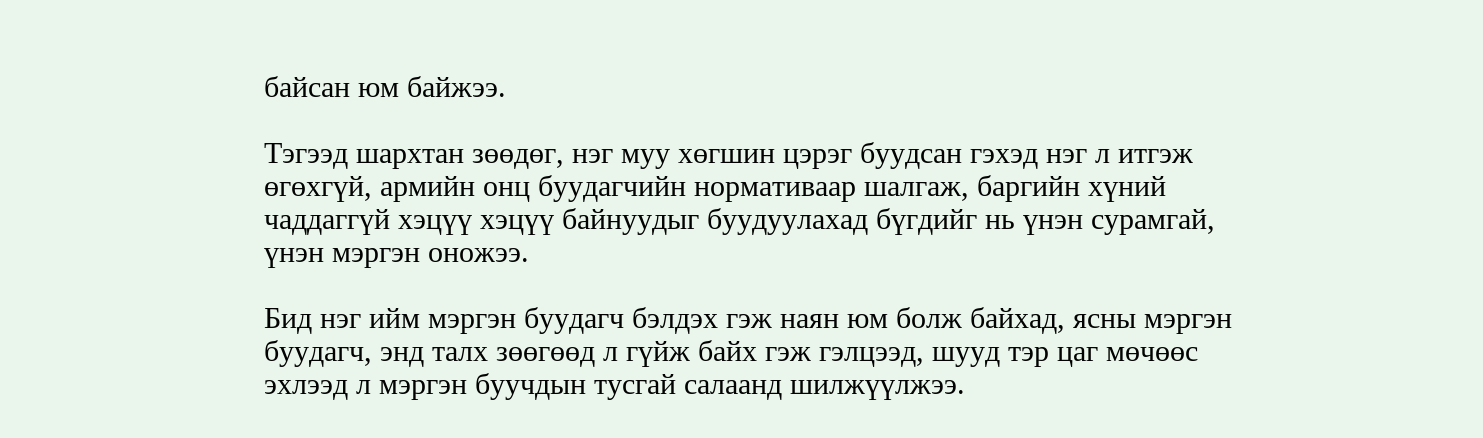байсан юм байжээ.

Тэгээд шархтан зөөдөг, нэг муу хөгшин цэрэг буудсан гэхэд нэг л итгэж өгөхгүй, армийн онц буудагчийн нормативаар шалгаж, баргийн хүний чаддаггүй хэцүү хэцүү байнуудыг буудуулахад бүгдийг нь үнэн сурамгай, үнэн мэргэн оножээ.

Бид нэг ийм мэргэн буудагч бэлдэх гэж наян юм болж байхад, ясны мэргэн буудагч, энд талх зөөгөөд л гүйж байх гэж гэлцээд, шууд тэр цаг мөчөөс эхлээд л мэргэн буучдын тусгай салаанд шилжүүлжээ.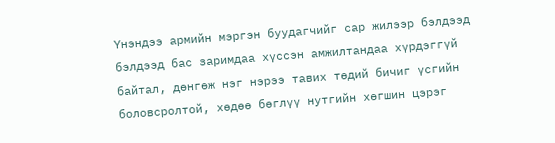Үнэндээ армийн мэргэн буудагчийг сар жилээр бэлдээд бэлдээд бас заримдаа хүссэн амжилтандаа хүрдэггүй байтал, дөнгөж нэг нэрээ тавих төдий бичиг үсгийн боловсролтой, хөдөө бөглүү нутгийн хөгшин цэрэг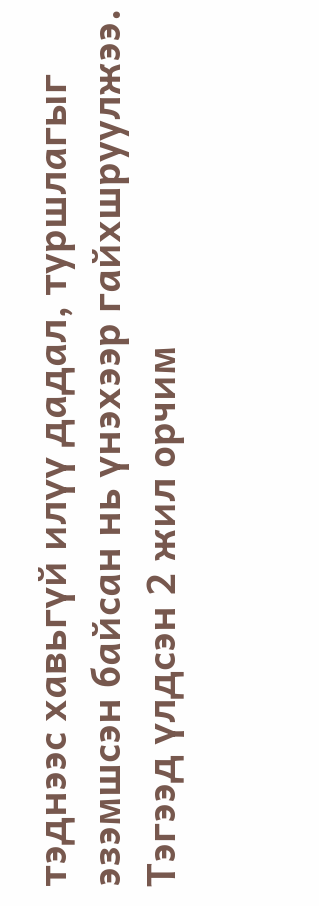тэднээс хавьгүй илүү дадал, туршлагыг эзэмшсэн байсан нь үнэхээр гайхшруулжээ. Тэгээд үлдсэн 2 жил орчим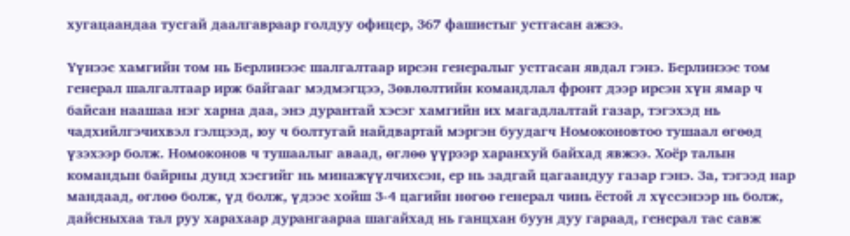хугацаандаа тусгай даалгавраар голдуу офицер, 367 фашистыг устгасан ажээ.

Үүнээс хамгийн том нь Берлинээс шалгалтаар ирсэн генералыг устгасан явдал гэнэ. Берлинээс том генерал шалгалтаар ирж байгааг мэдмэгцээ, Зөвлөлтийн командлал фронт дээр ирсэн хүн ямар ч байсан наашаа нэг харна даа, энэ дурантай хэсэг хамгийн их магадлалтай газар, тэгэхэд нь чадхийлгэчихвэл гэлцээд, юу ч болтугай найдвартай мэргэн буудагч Номоконовтоо тушаал өгөөд үзэхээр болж. Номоконов ч тушаалыг аваад, өглөө үүрээр харанхуй байхад явжээ. Хоёр талын командын байрны дунд хэсгийг нь минажүүлчихсэн, ер нь задгай цагаандуу газар гэнэ. За, тэгээд нар мандаад, өглөө болж, үд болж, үдээс хойш 3-4 цагийн нөгөө генерал чинь ёстой л хүссэнээр нь болж, дайсныхаа тал руу харахаар дурангаараа шагайхад нь ганцхан буун дуу гараад, генерал тас савж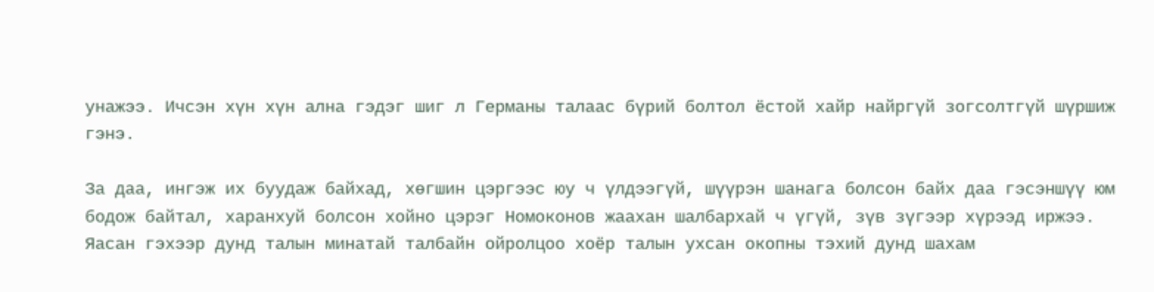унажээ. Ичсэн хүн хүн ална гэдэг шиг л Германы талаас бүрий болтол ёстой хайр найргүй зогсолтгүй шүршиж гэнэ.

За даа, ингэж их буудаж байхад, хөгшин цэргээс юу ч үлдээгүй, шүүрэн шанага болсон байх даа гэсэншүү юм бодож байтал, харанхуй болсон хойно цэрэг Номоконов жаахан шалбархай ч үгүй, зүв зүгээр хүрээд иржээ. Яасан гэхээр дунд талын минатай талбайн ойролцоо хоёр талын ухсан окопны тэхий дунд шахам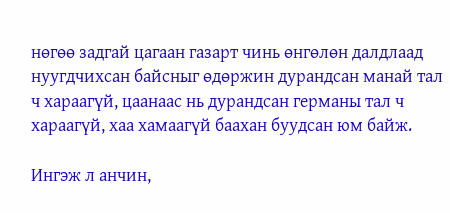нөгөө задгай цагаан газарт чинь өнгөлөн далдлаад нуугдчихсан байсныг өдөржин дурандсан манай тал ч хараагүй, цаанаас нь дурандсан германы тал ч хараагүй, хаа хамаагүй баахан буудсан юм байж.

Ингэж л анчин,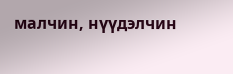малчин, нүүдэлчин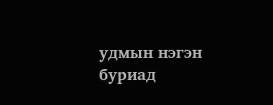удмын нэгэн буриад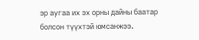эр аугаа их эх орны дайны баатар болсон түүхтэй юмсанжээ.